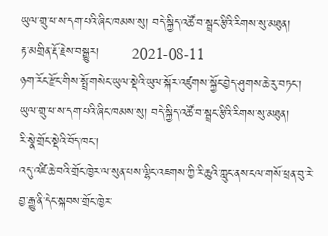ཡུལ་གྲུ་ཕ་ས་དག་པའི་ཞིང་ཁམས་སུ། བདེ་སྐྱིད་འཚོ་བ་སྦྲང་རྩིའི་རིགས་སུ་མཐུན།
རྟ་མགྲིན་རྡོ་རྗེས་བསྒྱུར།        2021-08-11
ཉག་རོང་རྫོང་གིས་སྤྲོ་གསེང་ཡུལ་སྡེའི་ཡུལ་སྐོར་འཛུགས་སྐྱོང་བྱེད་ཤུགས་ཆེ་རུ་བཏང་།
ཡུལ་གྲུ་ཕ་ས་དག་པའི་ཞིང་ཁམས་སུ། བདེ་སྐྱིད་འཚོ་བ་སྦྲང་རྩིའི་རིགས་སུ་མཐུན།
རི་སྣེ་གྲོང་སྡེའི་བོད་ཁང་།
འདུ་འཛི་ཆེ་བའི་གྲོང་ཁྱེར་ལ་སུན་པས་ལྷིང་འཇགས་ཀྱི་རི་ཆུའི་ཀླུང་ནས་ངལ་གསོ་ཕྲན་བུ་རེ་བྱ་རྒྱུ་ནི་དེང་སྐབས་གྲོང་ཁྱེར་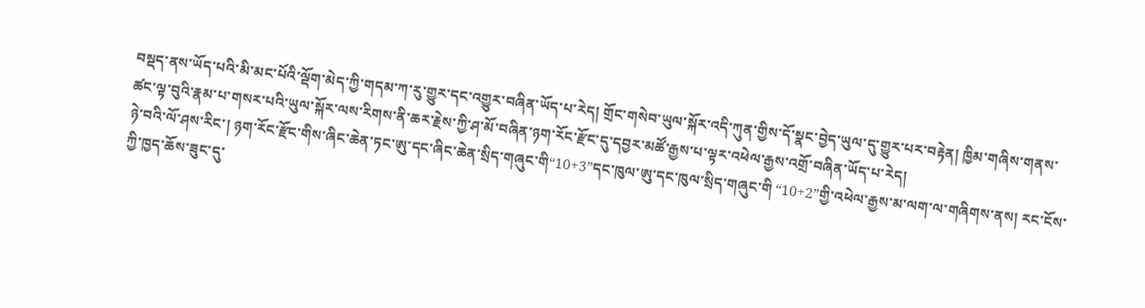བསྡད་ནས་ཡོད་པའི་མི་མང་པོའི་ལྡོག་མེད་ཀྱི་གདམ་ཀ་རུ་གྱུར་དང་འགྱུར་བཞིན་ཡོད་པ་རེད། གྲོང་གསེབ་ཡུལ་སྐོར་འདི་ཀུན་གྱིས་དོ་སྣང་བྱེད་ཡུལ་དུ་གྱུར་པར་བརྟེན། ཁྱིམ་གཞིས་གནས་ཚང་ལྟ་བུའི་རྣམ་པ་གསར་པའི་ཡུལ་སྐོར་ལས་རིགས་ནི་ཆར་རྗེས་ཀྱི་ཤ་མོ་བཞིན་ཉག་རོང་རྫོང་དུ་དབྱར་མཚོ་རྒྱས་པ་ལྟར་འཕེལ་རྒྱས་འགྲོ་བཞིན་ཡོད་པ་རེད།
ཉེ་བའི་ལོ་ཤས་རིང་། ཉག་རོང་རྫོང་གིས་ཞིང་ཆེན་ཏང་ཨུ་དང་ཞིང་ཆེན་སྲིད་གཞུང་གི“10+3”དང་ཁུལ་ཨུ་དང་ཁུལ་སྲིད་གཞུང་གི “10+2”གྱི་འཕེལ་རྒྱས་མ་ལག་ལ་གཞིགས་ནས། རང་ངོས་ཀྱི་ཁྱད་ཆོས་ཟུང་དུ་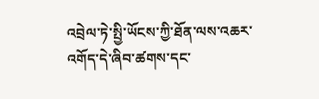འབྲེལ་ཏེ་སྤྱི་ཡོངས་ཀྱི་ཐོན་ལས་འཆར་འགོད་དེ་ཞིབ་ཚགས་དང་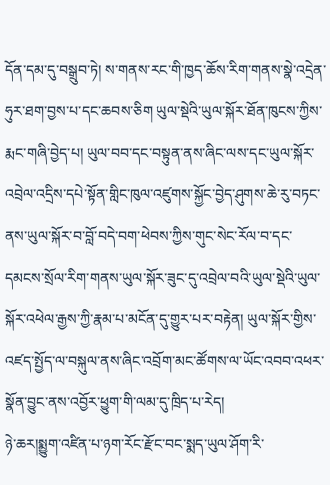དོན་དམ་དུ་བསྒྲུབ་ཏེ། ས་གནས་རང་གི་ཁྱད་ཆོས་རིག་གནས་སྣེ་འདྲེན་ཧུར་ཐག་བྱས་པ་དང་ཆབས་ཅིག ཡུལ་སྡེའི་ཡུལ་སྐོར་ཐོན་ཁུངས་ཀྱིས་རྨང་གཞི་བྱེད་པ། ཡུལ་བབ་དང་བསྟུན་ནས་ཞིང་ལས་དང་ཡུལ་སྐོར་འབྲེལ་འདྲིས་དཔེ་སྟོན་གླིང་ཁུལ་འཛུགས་སྐྱོང་བྱེད་ཤུགས་ཆེ་རུ་བཏང་ནས་ཡུལ་སྐོར་བ་བློ་བདེ་བག་ཕེབས་ཀྱིས་གུང་སེང་རོལ་བ་དང་དམངས་སྲོལ་རིག་གནས་ཡུལ་སྐོར་ཟུང་དུ་འབྲེལ་བའི་ཡུལ་སྡེའི་ཡུལ་སྐོར་འཕེལ་རྒྱས་ཀྱི་རྣམ་པ་མངོན་དུ་གྱུར་པར་བརྟེན། ཡུལ་སྐོར་གྱིས་འཛད་སྤྱོད་ལ་བསྐུལ་ནས་ཞིང་འབྲོག་མང་ཚོགས་ལ་ཡོང་འབབ་འཕར་སྣོན་བྱུང་ནས་འབྱོར་ཕྱུག་གི་ལམ་དུ་ཁྲིད་པ་རེད།
ཉེ་ཆར།སྨྱུག་འཛིན་པ་ཉག་རོང་རྫོང་བང་སྨད་ཡུལ་ཤོག་རི་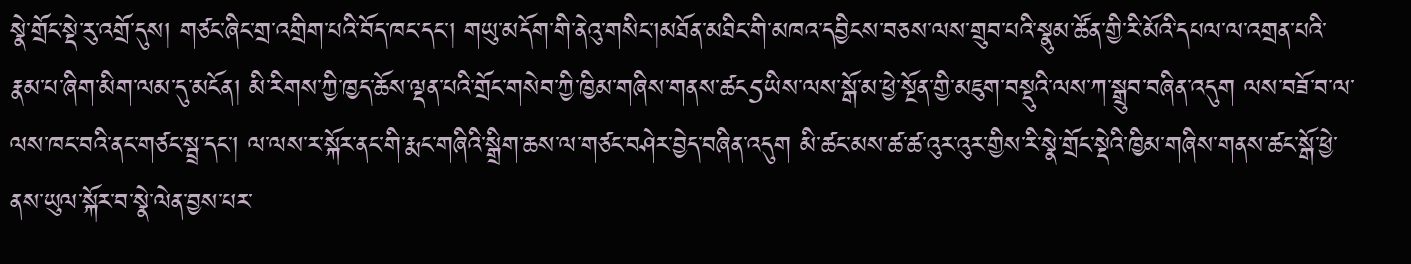སྣེ་གྲོང་སྡེ་རུ་འགྲོ་དུས། གཙང་ཞིང་གྲ་འགྲིག་པའི་བོད་ཁང་དང་། གཡུ་མདོག་གི་ནེའུ་གསིང་།མཐོན་མཐིང་གི་མཁའ་དབྱིངས་བཅས་ལས་གྲུབ་པའི་སྣུམ་ཚོན་གྱི་རི་མོའི་དཔལ་ལ་འགྲན་པའི་རྣམ་པ་ཞིག་མིག་ལམ་དུ་མངོན། མི་རིགས་ཀྱི་ཁྱད་ཆོས་ལྡན་པའི་གྲོང་གསེབ་ཀྱི་ཁྱིམ་གཞིས་གནས་ཚང5ཡིས་ལས་སྒོ་མ་ཕྱེ་སྔོན་གྱི་མཇུག་བསྡུའི་ལས་ཀ་སྒྲུབ་བཞིན་འདུག ལས་བཟོ་བ་ལ་ལས་ཁང་བའི་ནང་གཙང་སྦྲ་དང་། ལ་ལས་ར་སྐོར་ནང་གི་རྨང་གཞིའི་སྒྲིག་ཆས་ལ་གཙང་བཤེར་བྱེད་བཞིན་འདུག མི་ཚང་མས་ཚ་ཚ་འུར་འུར་གྱིས་རི་སྣེ་གྲོང་སྡེའི་ཁྱིམ་གཞིས་གནས་ཚང་སྒོ་ཕྱེ་ནས་ཡུལ་སྐོར་བ་སྣེ་ལེན་བྱས་པར་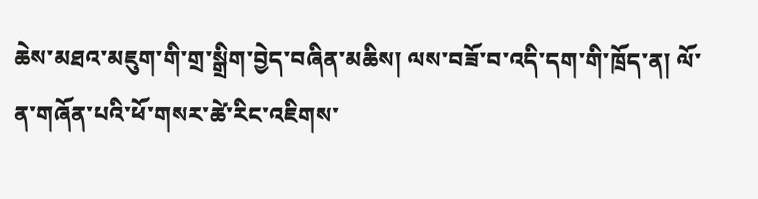ཆེས་མཐའ་མཇུག་གི་གྲ་སྒྲིག་བྱེད་བཞིན་མཆིས། ལས་བཟོ་བ་འདི་དག་གི་ཁྲོད་ན། ལོ་ན་གཞོན་པའི་ཕོ་གསར་ཚེ་རིང་འཇིགས་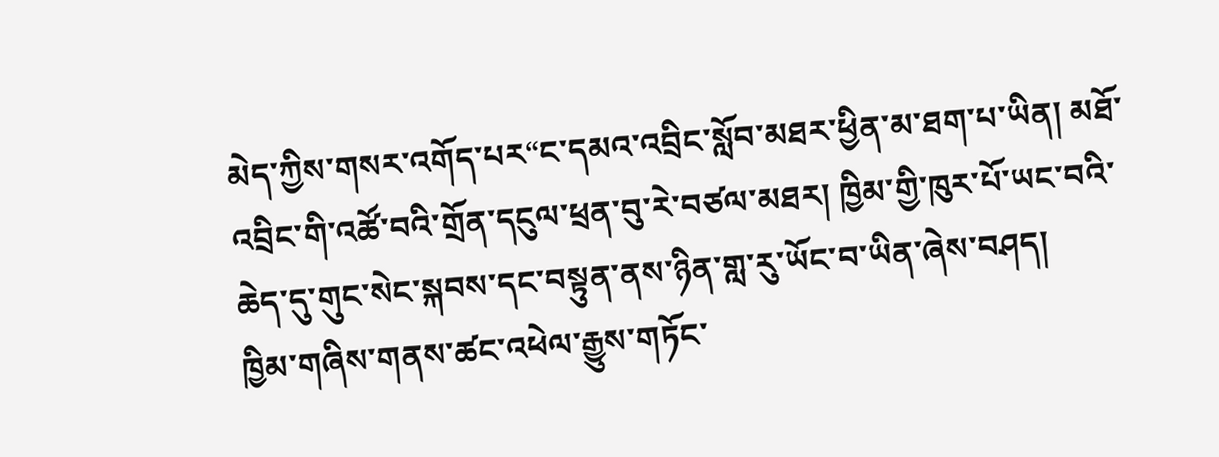མེད་ཀྱིས་གསར་འགོད་པར“ང་དམའ་འབྲིང་སློབ་མཐར་ཕྱིན་མ་ཐག་པ་ཡིན། མཐོ་འབྲིང་གི་འཚོ་བའི་གྲོན་དངུལ་ཕྲན་བུ་རེ་བཙལ་མཐར། ཁྱིམ་གྱི་ཁུར་པོ་ཡང་བའི་ཆེད་དུ་གུང་སེང་སྐབས་དང་བསྟུན་ནས་ཉིན་གླ་རུ་ཡོང་བ་ཡིན་ཞེས་བཤད།
ཁྱིམ་གཞིས་གནས་ཚང་འཕེལ་རྒྱུས་གཏོང་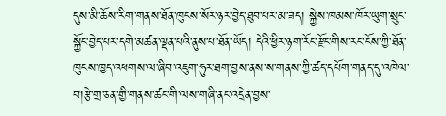དུས་མི་ཆོས་རིག་གནས་ཐོན་ཁུངས་སོར་ཉར་བྱེད་ཐུབ་པར་མ་ཟད། སྐྱེས་ཁམས་ཁོར་ཡུག་སྲུང་སྐྱོང་བྱེད་པར་དགེ་མཚན་ལྡན་པའི་ནུས་པ་ཐོན་ཡོད། དེའི་ཕྱིར་ཉག་རོང་རྫོང་གིས་རང་ངོས་ཀྱི་ཐོན་ཁུངས་ཁྱད་འཕགས་ལ་ཞིབ་འཇུག་ཧུར་ཐག་བྱས་ནས་ས་གནས་ཀྱི་ཚད་དཔོག་གནད་དུ་འཁེལ་བ།རྩེ་གྲ་ཅན་གྱི་གནས་ཚང་གི་ལས་གཞི་ནང་འདྲེན་བྱས་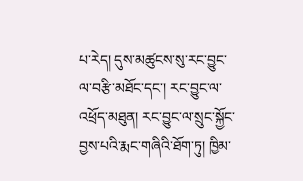པ་རེད། དུས་མཚུངས་སུ་རང་བྱུང་ལ་བརྩི་མཐོང་དང་། རང་བྱུང་ལ་འཕྲོད་མཐུན། རང་བྱུང་ལ་སྲུང་སྐྱོང་བྱས་པའི་རྨང་གཞིའི་ཐོག་ཏུ། ཁྱིམ་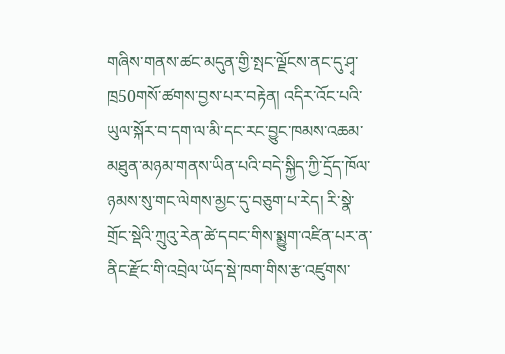གཞིས་གནས་ཚང་མདུན་གྱི་སྤང་ལྗོངས་ནང་དུ་ཤྭ་ཁྲ50གསོ་ཚགས་བྱས་པར་བརྟེན། འདིར་འོང་པའི་ཡུལ་སྐོར་བ་དག་ལ་མི་དང་རང་བྱུང་ཁམས་འཆམ་མཐུན་མཉམ་གནས་ཡིན་པའི་བདེ་སྐྱིད་ཀྱི་དྲོད་ཁོལ་ཉམས་སུ་གང་ལེགས་མྱང་དུ་བཅུག་པ་རེད། རི་སྣེ་གྲོང་སྡེའི་ཀྲུའུ་རེན་ཚེ་དབང་གིས་སྨྱུག་འཛིན་པར་ན་ནིང་རྫོང་གི་འབྲེལ་ཡོད་སྡེ་ཁག་གིས་རྩ་འཛུགས་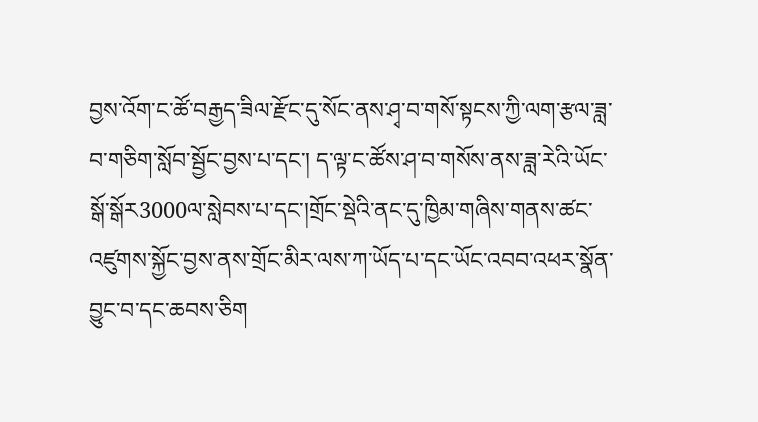བྱས་འོག་ང་ཚོ་བརྒྱད་ཟིལ་རྫོང་དུ་སོང་ནས་ཤྭ་བ་གསོ་སྟངས་ཀྱི་ལག་རྩལ་ཟླ་བ་གཅིག་སློབ་སྦྱོང་བྱས་པ་དང་། ད་ལྟ་ང་ཚོས་ཤ་བ་གསོས་ནས་ཟླ་རེའི་ཡོང་སྒོ་སྒོར3000ལ་སླེབས་པ་དང་།གྲོང་སྡེའི་ནང་དུ་ཁྱིམ་གཞིས་གནས་ཚང་འཛུགས་སྐྱོང་བྱས་ནས་གྲོང་མིར་ལས་ཀ་ཡོད་པ་དང་ཡོང་འབབ་འཕར་སྣོན་བྱུང་བ་དང་ཆབས་ཅིག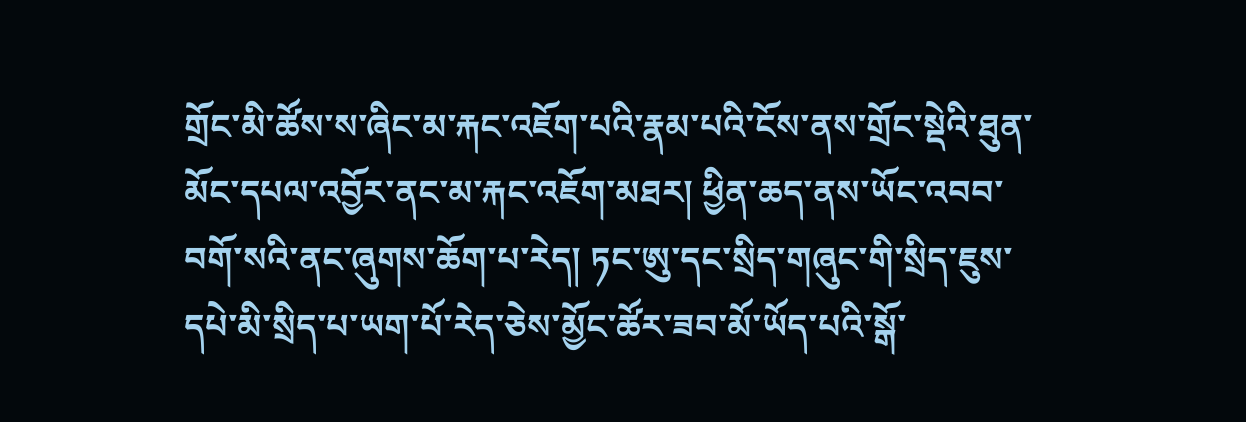གྲོང་མི་ཚོས་ས་ཞིང་མ་རྐང་འཇོག་པའི་རྣམ་པའི་ངོས་ནས་གྲོང་སྡེའི་ཐུན་མོང་དཔལ་འབྱོར་ནང་མ་རྐང་འཇོག་མཐར། ཕྱིན་ཆད་ནས་ཡོང་འབབ་བགོ་སའི་ནང་ཞུགས་ཆོག་པ་རེད། ཏང་ཨུ་དང་སྲིད་གཞུང་གི་སྲིད་ཇུས་དཔེ་མི་སྲིད་པ་ཡག་པོ་རེད་ཅེས་མྱོང་ཚོར་ཟབ་མོ་ཡོད་པའི་སྒོ་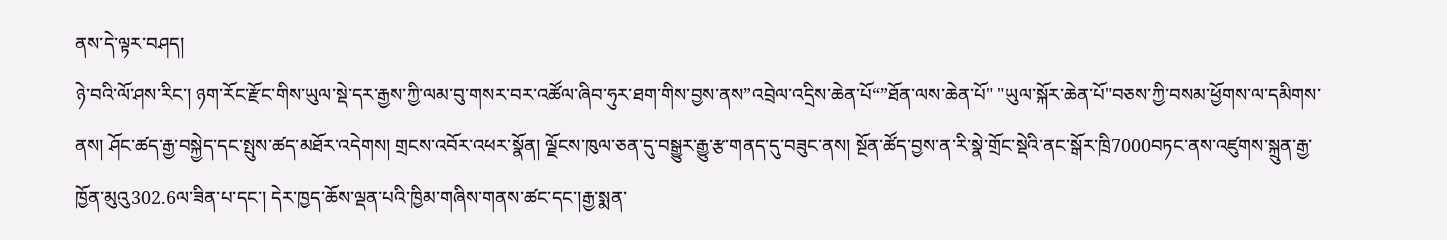ནས་དེ་ལྟར་བཤད།
ཉེ་བའི་ལོ་ཤས་རིང་། ཉག་རོང་རྫོང་གིས་ཡུལ་སྡེ་དར་རྒྱས་ཀྱི་ལམ་བུ་གསར་བར་འཚོལ་ཞིབ་ཧུར་ཐག་གིས་བྱས་ནས”འབྲེལ་འདྲིས་ཆེན་པོ“”ཐོན་ལས་ཆེན་པོ" "ཡུལ་སྐོར་ཆེན་པོ"བཅས་ཀྱི་བསམ་ཕྱོགས་ལ་དམིགས་ནས། ཤོང་ཚད་རྒྱ་བསྐྱེད་དང་སྤུས་ཚད་མཐོར་འདེགས། གྲངས་འབོར་འཕར་སྣོན། ལྗོངས་ཁུལ་ཅན་དུ་བསྒྱུར་རྒྱུ་རྩ་གནད་དུ་བཟུང་ནས། སྔོན་ཚོད་བྱས་ན་རི་སྣེ་གྲོང་སྡེའི་ནང་སྒོར་ཁྲི7000བཏང་ནས་འཛུགས་སྐྲུན་རྒྱ་ཁྱོན་མུའུ302.6ལ་ཟིན་པ་དང་། དེར་ཁྱད་ཆོས་ལྡན་པའི་ཁྱིམ་གཞིས་གནས་ཚང་དང་།རྒྱ་སྨན་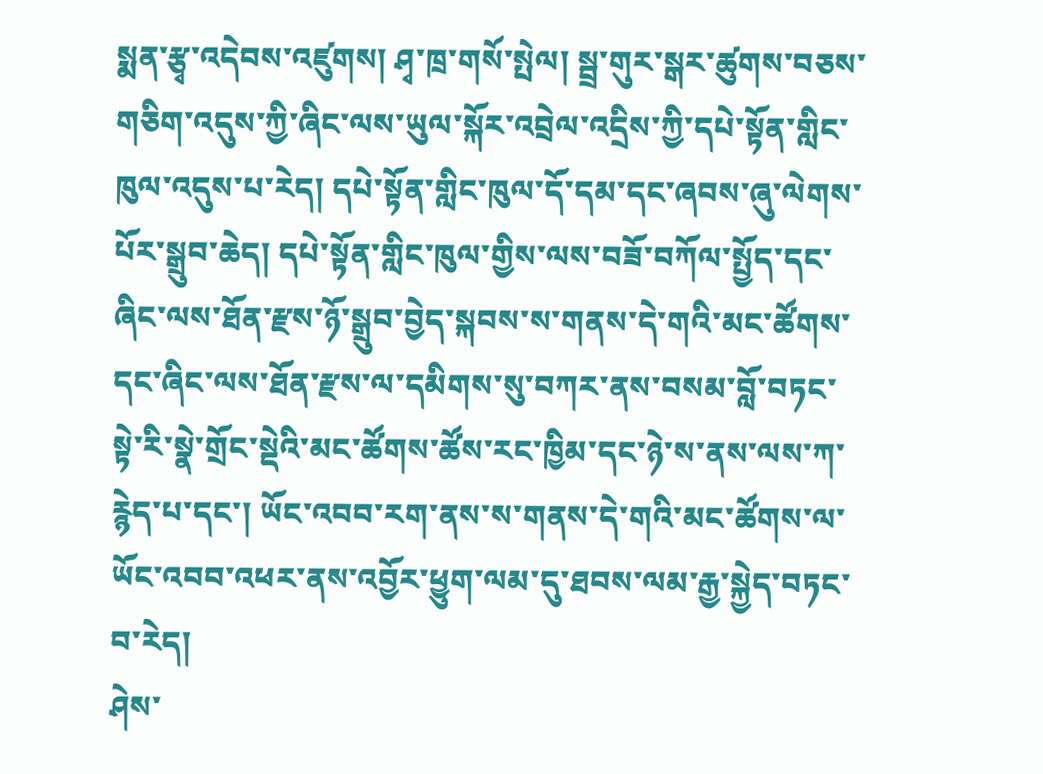སྨན་རྩྭ་འདེབས་འཛུགས། ཤྭ་ཁྲ་གསོ་སྤེལ། སྦྲ་གུར་སྒར་ཚུགས་བཅས་གཅིག་འདུས་ཀྱི་ཞིང་ལས་ཡུལ་སྐོར་འབྲེལ་འདྲིས་ཀྱི་དཔེ་སྟོན་གླིང་ཁུལ་འདུས་པ་རེད། དཔེ་སྟོན་གླིང་ཁུལ་དོ་དམ་དང་ཞབས་ཞུ་ལེགས་པོར་སྒྲུབ་ཆེད། དཔེ་སྟོན་གླིང་ཁུལ་གྱིས་ལས་བཟོ་བཀོལ་སྤྱོད་དང་ཞིང་ལས་ཐོན་རྫས་ཉོ་སྒྲུབ་བྱེད་སྐབས་ས་གནས་དེ་གའི་མང་ཚོགས་དང་ཞིང་ལས་ཐོན་རྫས་ལ་དམིགས་སུ་བཀར་ནས་བསམ་བློ་བཏང་སྟེ་རི་སྣེ་གྲོང་སྡེའི་མང་ཚོགས་ཚོས་རང་ཁྱིམ་དང་ཉེ་ས་ནས་ལས་ཀ་རྙེད་པ་དང་། ཡོང་འབབ་རག་ནས་ས་གནས་དེ་གའི་མང་ཚོགས་ལ་ཡོང་འབབ་འཕར་ནས་འབྱོར་ཕྱུག་ལམ་དུ་ཐབས་ལམ་རྒྱ་སྐྱེད་བཏང་བ་རེད།
ཤེས་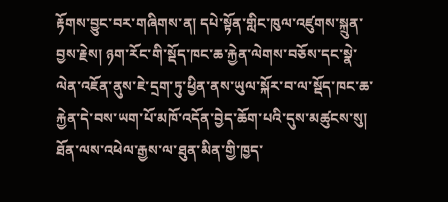རྟོགས་བྱུང་བར་གཞིགས་ན། དཔེ་སྟོན་གླིང་ཁུལ་འཛུགས་སྐྲུན་བྱས་རྗེས། ཉག་རོང་གི་སྡོད་ཁང་ཆ་རྐྱེན་ལེགས་བཅོས་དང་སྣེ་ལེན་འཇོན་ནུས་ཇེ་དྲག་ཏུ་ཕྱིན་ནས་ཡུལ་སྐོར་བ་ལ་སྡོད་ཁང་ཆ་རྐྱེན་དེ་བས་ཡག་པོ་མཁོ་འདོན་བྱེད་ཆོག་པའི་དུས་མཚུངས་སུ། ཐོན་ལས་འཕེལ་རྒྱས་ལ་ཐུན་མིན་གྱི་ཁྱད་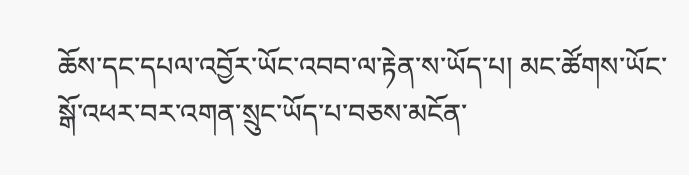ཆོས་དང་དཔལ་འབྱོར་ཡོང་འབབ་ལ་རྟེན་ས་ཡོད་པ། མང་ཚོགས་ཡོང་སྒོ་འཕར་བར་འགན་སྲུང་ཡོད་པ་བཅས་མངོན་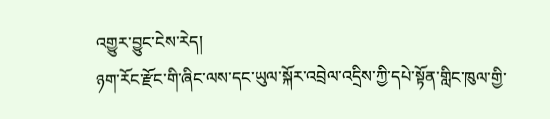འགྱུར་བྱུང་ངེས་རེད།
ཉག་རོང་རྫོང་གི་ཞིང་ལས་དང་ཡུལ་སྐོར་འབྲེལ་འདྲིས་ཀྱི་དཔེ་སྟོན་གླིང་ཁུལ་གྱི་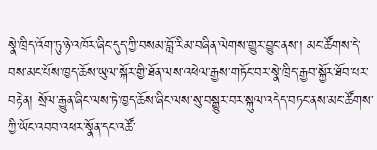སྣེ་ཁྲིད་འོག་ཏུ་ཉེ་འཁོར་ཞིང་དུད་ཀྱི་བསམ་བློ་རིམ་བཞིན་ལེགས་གྱུར་བྱུང་ནས་། མང་ཚོགས་དེ་བས་མང་པོས་ཁྱད་ཆོས་ཡུལ་སྐོར་གྱི་ཐོན་ལས་འཕེལ་རྒྱས་གཏོང་བར་སྣེ་ཁྲིད་རྒྱབ་སྐྱོར་ཐོབ་པར་བརྟེན། སྲོལ་རྒྱུན་ཞིང་ལས་ཏེ་ཁྱད་ཆོས་ཞིང་ལས་སུ་བསྒྱུར་བར་སྐུལ་འདེད་བཏང་ནས་མང་ཚོགས་ཀྱི་ཡོང་འབབ་འཕར་སྣོན་དང་འཚོ་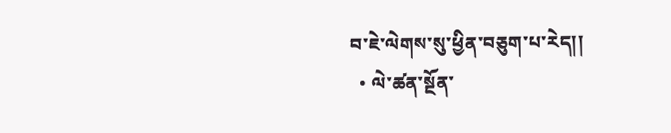བ་ཇེ་ལེགས་སུ་ཕྱིན་བཅུག་པ་རེད།།
  • ལེ་ཚན་སྔོན་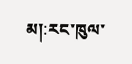མ།:རང་ཁུལ་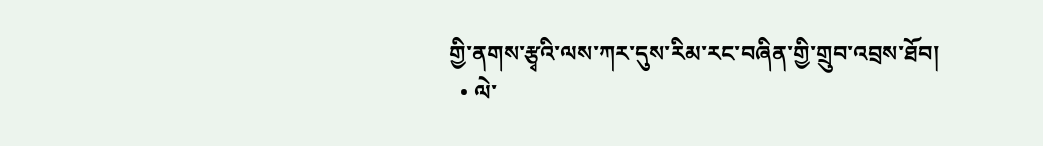གྱི་ནགས་རྩྭའི་ལས་ཀར་དུས་རིམ་རང་བཞིན་གྱི་གྲུབ་འབྲས་ཐོབ།
  • ལེ་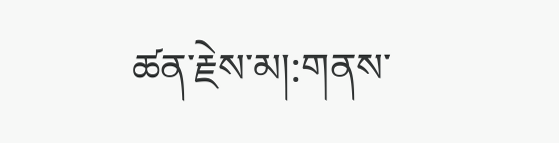ཚན་རྗེས་མ།:གནས་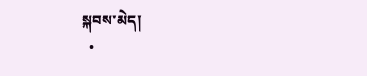སྐབས་མེད།
  •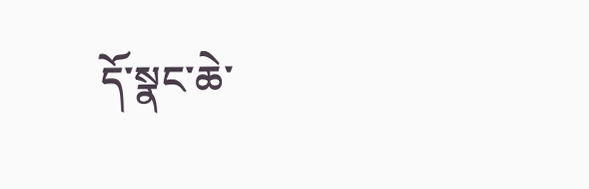དོ་སྣང་ཆེ་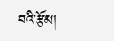བའི་རྩོམ།